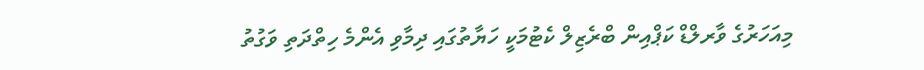މިއަހަރުގެ ވާރލްޑް ކަޕްއިން ބްރެޒިލް ކެޓުމަކީ ހަޔާތުގައި ދިމާވި އެންމެ ހިތްދަތި ވަގުތު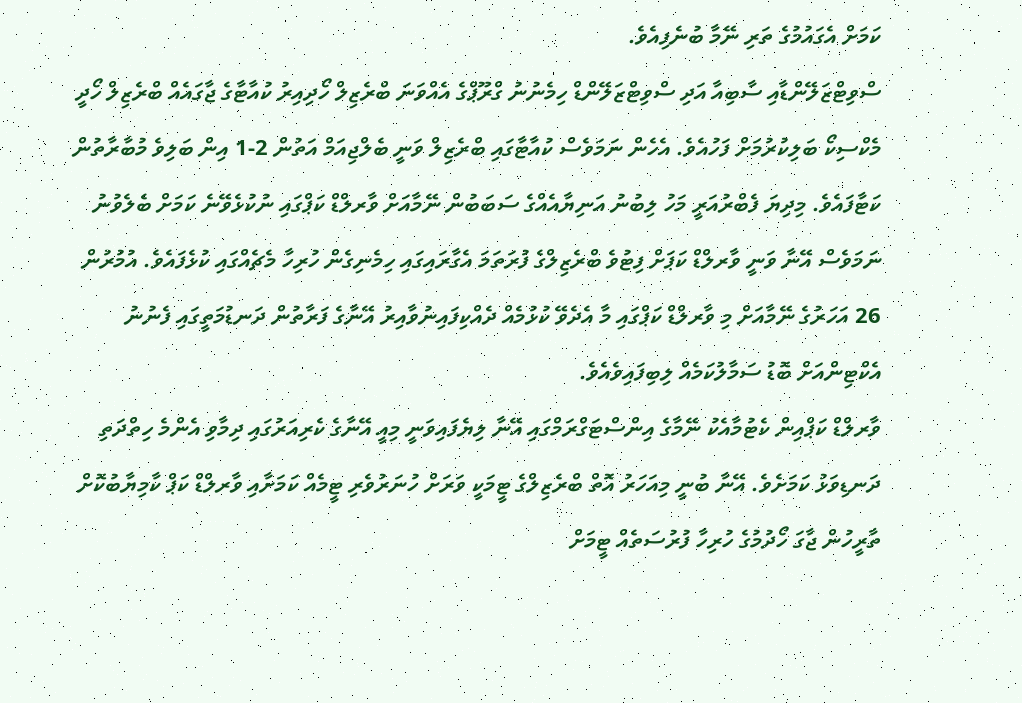ކަމަށް އެގައުމުގެ ތަރި ނޭމާ ބުނެފިއެވެ.
ސްވިޓްޒަލޭންޑާއި ސާބިއާ އަދި ސްވިޓްޒަލޭންޑް ހިމެނުނު ގްރޫޕްގެ އެއްވަނަ ބްރެޒިލް ހޯދިއިރު ކުއާޓާގެ ޖާގައެއް ބްރެޒިލް ހޯދީ މެކްސިކޯ ބަލިކުރުމަށް ފަހުއެވެ. އެހެން ނަމަވެސް ކުއާޓާގައި ބްރެޒިލް ވަނީ ބެލްޖިއަމް އަތުން 2-1 އިން ބަލިވެ މުބާރާތުން ކަޓާފައެވެ. މިދިޔަ ފެބްރުއަރީ މަހު ލިބުނު އަނިޔާއެއްގެ ސަބަބުން ނޭމާއަށް ވާރލްޑް ކަޕްގައި ނުކުޅެވޭނެ ކަމަށް ބެލެވުނު ނަމަވެސް އޭނާ ވަނީ ވާރލްޑް ކަޕަށް ފިޓުވެ ބްރެޒިލްގެ ފުރަތަމަ އެގާރައިގައި ހިމެނިގެން ހުރިހާ މެޗެއްގައި ކުޅެފައެވެ. އުމުރުން 26 އަހަރުގެ ނޭމާއަށް މި ވާރލްޑް ކަޕްގައި މާ އެދެވޭ ކުޅުމެއް ދެއްކިފައިނުވާއިރު އޭނާގެ ފަރާތުން ދަނޑުމަތީގައި ފެނުނު އެކްޓިންއަށް ބޮޑު ސަމާލުކަމެއް ލިބިފައިވެއެވެ.
ވާރލްޑް ކަޕްއިން ކެޓުމާއެކު ނޭމާގެ އިންސްޓަގްރަމްގައި އޭނާ ލިޔެފައިވަނީ މިއީ އޭނާގެ ކެރިއަރުގައި ދިމާވި އެންމެ ހިތްދަތި ދަނޑިވަޅު ކަމަށެވެ. އޭނާ ބުނީ މިއަހަރު އޮތް ބްރެޒިލްގެ ޓީމަކީ ވަރަށް ހުނަރުވެރި ޓީމެއް ކަމަށާއި ވާރލްޑް ކަޕް ކާމިޔާބުކޮށް ތާރީހުން ޖާގަ ހޯދުމުގެ ހުރިހާ ފުރުސަތެއް ޓީމަށް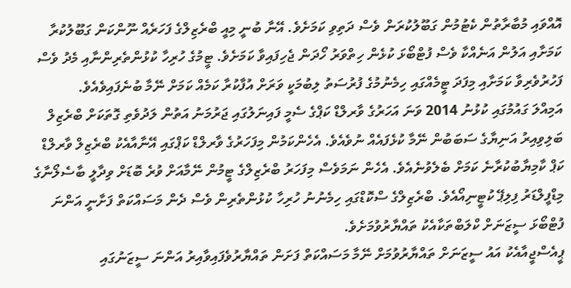އޮއްވައި މުބާރާތުން ކެޓުމުން ގަބޫލުކުރަން ވެސް ދަތިވި ކަމަށެވެ. އޭނާ ބުނީ މިއީ ބްރެޒިލްގެ ފަހަރެއް ނޫންކަން ގަބޫލުކުރާ ކަމަށާއި އަލުން އަނެއްކާ ވެސް ފުޓްބޯޅަ ކުޅެން ހިތްވަރު ހޯދަން ޖެހިފައިވާ ކަމަށެވެ. ޓީމުގެ ހުރިހާ ކުޅުންތެރިންނާއި މެދު ވެސް ފަހުރުވެރިވާ ކަމަށާއި މިފަދަ ޓީމެއްގައި ހިމެނުމުގެ ފުރުސަތު ލިބުމަކީ ވަރަށް އުފާކުރާ ކަމެއް ކަމަށް ނޭމާ ބުނެފައިވެއެވެ.
އަމިއްލަ ގައުމުގައި ކުޅުނު 2014 ވަނަ އަހަރުގެ ވާރލްޑް ކަޕްގެ ސެމީ ފައިނަލުގައި ޖަރުމަނު އަތުން ލަދުވެތި ގޮތަކަށް ބްރެޒިލް ބަލިވިއިރު އަނިޔާގެ ސަބަބުން ނޭމާ ކުޅެފައެއް ނުވެއެވެ. އެހެންކަމުން މިފަހަރުގެ ވާރލްޑް ކަޕްގައި އޭނާއާއެކު ބްރެޒިލް ވާރލްޑް ކަޕް ކާމިޔާބުކުރާނެ ކަމަށް ބެލެވުނެއެވެ. އެހެން ނަމަވެސް މިފަހަރު ބްރެޒިލްގެ ޓީމުން ނޭމާއަށް ވުރެ ބޮޑަށް ވިދާލީ ބާސެލޯނާގެ މިޑްފީލްޑަރު ފިލިޕޭ ކުޓީނިއޯއެވެ. ބްރެޒިލްގެ ސްކޮޑްގައި ހިމެނުނު ހުރިހާ ކުޅުންތެރިން ވެސް ދެން މަސައްކަތް ފަށާނީ އަންނަ ފުޓްބޯޅަ ސީޒަނަށް ކްލަބްތަކާއެކު ތައްޔާރުވުމަށެވެ.
ޕީއެސްޖީއާއެކު އައު ސީޒަނަށް ތައްޔާރުވުމަށް ނޭމާ މަސައްކަތް ފަށަން ތައްޔާރުވެފައިވާއިރު އަންނަ ސީޒަނުގައި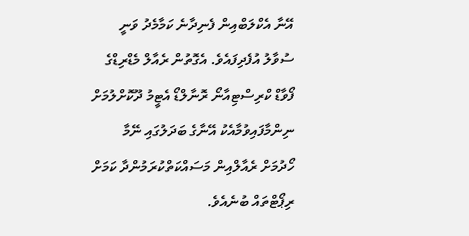އޭނާ އެކްލަބްއިން ފެނިދާނެ ކަމާމެދު ވަނީ ސުވާލު އުފެދިފައެވެ. އެގޮތުން ރެއާލް މެޑްރިޑްގެ ފޯވާޑް ކްރިސްޓިއާނޯ ރޮނާލްޑޯ އެޓީމު ދޫކޮށްލުމަށް ނިންމާފައިވުމާއެކު އޭނާގެ ބަދަލުގައި ނޭމާ ހޯދުމަށް ރެއާލްއިން މަސައްކަތްކުރަމުންދާ ކަމަށް ރިޕޯޓްތައް ބުނެއެވެ.